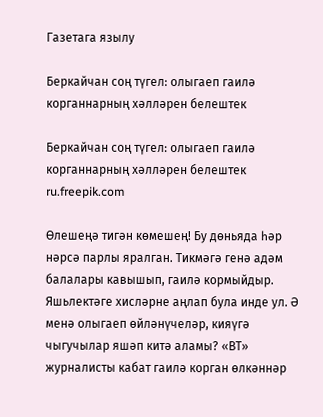Газетага язылу

Беркайчан соң түгел: олыгаеп гаилә корганнарның хәлләрен белештек

Беркайчан соң түгел: олыгаеп гаилә корганнарның хәлләрен белештек
ru.freepik.com

Өлешеңә тигән көмешең! Бу дөньяда һәр нәрсә парлы яралган. Тикмәгә генә адәм балалары кавышып, гаилә кормыйдыр. Яшьлектәге хисләрне аңлап була инде ул. Ә менә олыгаеп өйләнүчеләр, кияүгә чыгучылар яшәп китә аламы? «ВТ» журналисты кабат гаилә корган өлкәннәр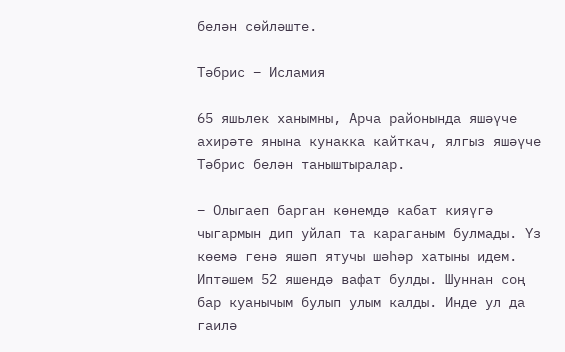белән сөйләште.

Тәбрис – Исламия

65 яшьлек ханымны, Арча районында яшәүче ахирәте янына кунакка кайткач, ялгыз яшәүче Тәбрис белән таныштыралар.

– Олыгаеп барган көнемдә кабат кияүгә чыгармын дип уйлап та караганым булмады. Үз көемә генә яшәп ятучы шәһәр хатыны идем. Иптәшем 52 яшендә вафат булды. Шуннан соң бар куанычым булып улым калды. Инде ул да гаилә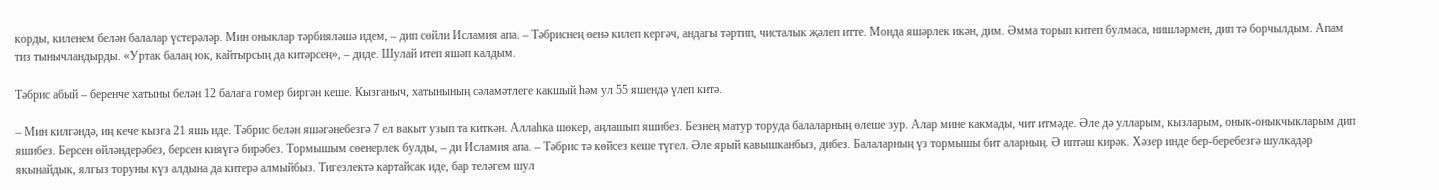корды, киленем белән балалар үстерәләр. Мин оныклар тәрбияләшә идем, – дип сөйли Исламия апа. – Тәбриснең өенә килеп кергәч, андагы тәртип, чисталык җәлеп итте. Монда яшәрлек икән, дим. Әмма торып китеп булмаса, нишләрмен, дип тә борчылдым. Апам тиз тынычландырды. «Уртак балаң юк, кайтырсың да китәрсең», – диде. Шулай итеп яшәп калдым.

Тәбрис абый – беренче хатыны белән 12 балага гомер биргән кеше. Кызганыч, хатынының сәламәтлеге какшый һәм ул 55 яшендә үлеп китә.

– Мин килгәндә, иң кече кызга 21 яшь иде. Тәбрис белән яшәгәнебезгә 7 ел вакыт узып та киткән. Аллаһка шөкер, аңлашып яшибез. Безнең матур торуда балаларның өлеше зур. Алар мине какмады, чит итмәде. Әле дә улларым, кызларым, онык-оныкчыкларым дип яшибез. Берсен өйләндерәбез, берсен кияүгә бирәбез. Тормышым сөенерлек булды, – ди Исламия апа. – Тәбрис тә көйсез кеше түгел. Әле ярый кавышканбыз, дибез. Балаларның үз тормышы бит аларның. Ә иптәш кирәк. Хәзер инде бер-беребезгә шулкадәр якынайдык, ялгыз торуны күз алдына да китерә алмыйбыз. Тигезлектә картайсак иде, бар теләгем шул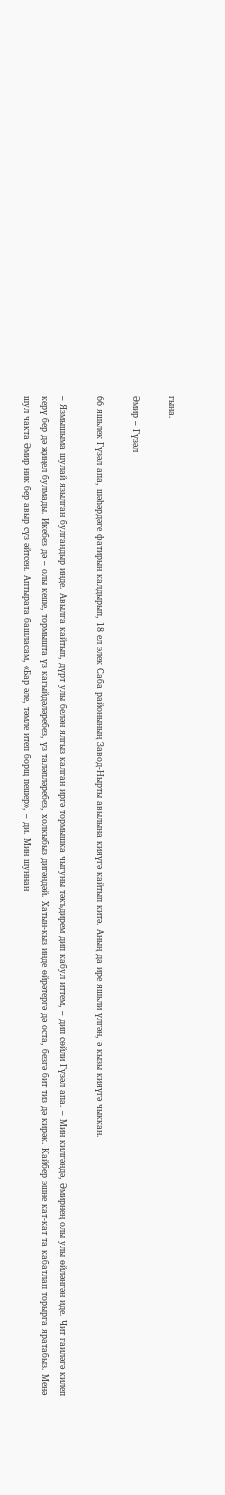гына.

Әмир – Гүзәл

66 яшьлек Гүзәл апа, шәһәрдәге фатирын калдырып, 18 ел элек Саба районының Завод-Нырты авылына кияүгә кайтып китә. Аның да ире яшьли үлгән, ә кызы кияүгә чыккан.

– Язмышыма шулай язылган булгандыр инде. Авылга кайтып, дүрт улы белән ялгыз калган иргә тормышка чыгуны тәкъдирем дип кабул иттем, – дип сөйли Гүзәл апа. – Мин килгәндә, Әмирнең олы улы өйләнгән иде. Чит гаиләгә килеп керү бер дә җиңел булмады. Икебез дә – олы кеше, тормышта үз кагыйдәләребез, үз таләпләребез, холкыбыз дигәндәй. Хатын-кыз инде өйрәтергә дә оста, безгә бит тиз дә кирәк. Кайбер эшне кат-кат та кабатлап торырга яратабыз. Менә шул чакта Әмир ник бер авыр сүз әйтсен. Аптырата башласам, «Бар әле, тәмле итеп борщ пешер», – ди. Мин шуннан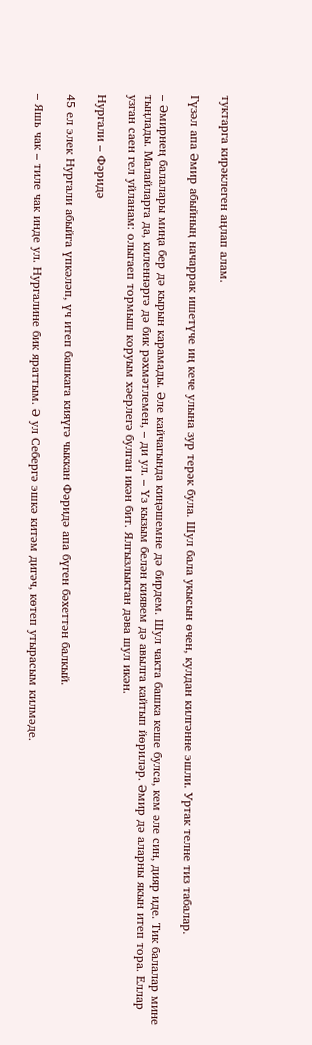туктарга кирәклеген аңлап алам.

Гүзәл апа Әмир абыйның начаррак ишетүче иң кече улына зур терәк була. Шул бала укысын өчен, кулдан килгәнне эшли. Уртак телне тиз табалар.

– Әмирнең балалары миңа бер дә кырын карамады. Әле кайчагында киңәшемне дә бирдем. Шул чакта башка кеше булса, кем әле син, дияр иде. Тик балалар мине тыңлады. Малайларга да, киленнәргә дә бик рәхмәтлемен, – ди ул. – Үз кызым белән киявем дә авылга кайтып йөриләр. Әмир дә аларны якын итеп тора. Еллар узган саен гел уйланам: олыгаеп тормыш коруым хәерлегә булган икән бит. Ялгызлыктан дәва шул икән.

Нургали – Фәридә

45 ел элек Нургали абыйга үпкәләп, үч итеп башкага кияүгә чыккан Фәридә апа бүген бәхеттән балкый.

– Яшь чак – тиле чак инде ул. Нургалине бик яраттым. Ә ул Себергә эшкә китәм дигәч, көтеп утырасым килмәде.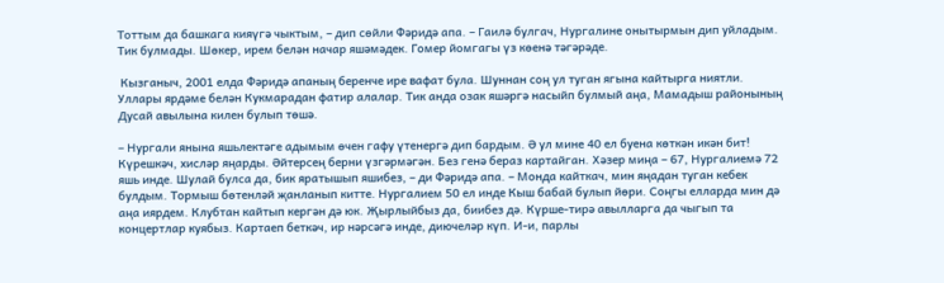Тоттым да башкага кияүгә чыктым, – дип сөйли Фәридә апа. – Гаилә булгач, Нургалине онытырмын дип уйладым. Тик булмады. Шөкер, ирем белән начар яшәмәдек. Гомер йомгагы үз көенә тәгәрәде.

 Кызганыч, 2001 елда Фәридә апаның беренче ире вафат була. Шуннан соң ул туган ягына кайтырга ниятли. Уллары ярдәме белән Кукмарадан фатир алалар. Тик анда озак яшәргә насыйп булмый аңа, Мамадыш районының Дусай авылына килен булып төшә.

– Нургали янына яшьлектәге адымым өчен гафу үтенергә дип бардым. Ә ул мине 40 ел буена көткән икән бит! Күрешкәч, хисләр яңарды. Әйтерсең берни үзгәрмәгән. Без генә бераз картайган. Хәзер миңа – 67, Нургалиемә 72 яшь инде. Шулай булса да, бик яратышып яшибез, – ди Фәридә апа. – Монда кайткач, мин яңадан туган кебек булдым. Тормыш бөтенләй җанланып китте. Нургалием 50 ел инде Кыш бабай булып йөри. Соңгы елларда мин дә аңа иярдем. Клубтан кайтып кергән дә юк. Җырлыйбыз да, биибез дә. Күрше-тирә авылларга да чыгып та концертлар куябыз. Картаеп беткәч, ир нәрсәгә инде, диючеләр күп. И-и, парлы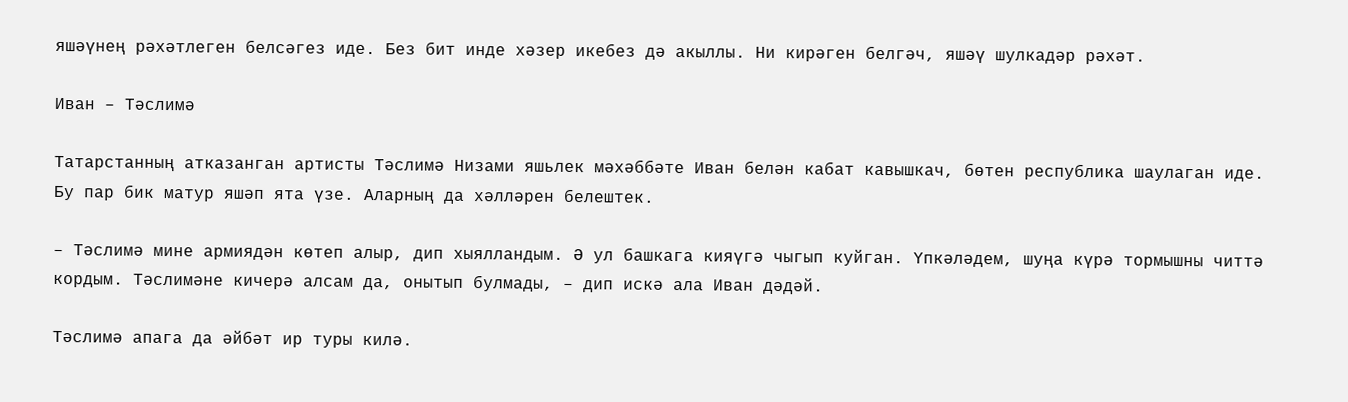яшәүнең рәхәтлеген белсәгез иде. Без бит инде хәзер икебез дә акыллы. Ни кирәген белгәч, яшәү шулкадәр рәхәт.

Иван – Тәслимә

Татарстанның атказанган артисты Тәслимә Низами яшьлек мәхәббәте Иван белән кабат кавышкач, бөтен республика шаулаган иде. Бу пар бик матур яшәп ята үзе. Аларның да хәлләрен белештек.

– Тәслимә мине армиядән көтеп алыр, дип хыялландым. Ә ул башкага кияүгә чыгып куйган. Үпкәләдем, шуңа күрә тормышны читтә кордым. Тәслимәне кичерә алсам да, онытып булмады, – дип искә ала Иван дәдәй.

Тәслимә апага да әйбәт ир туры килә.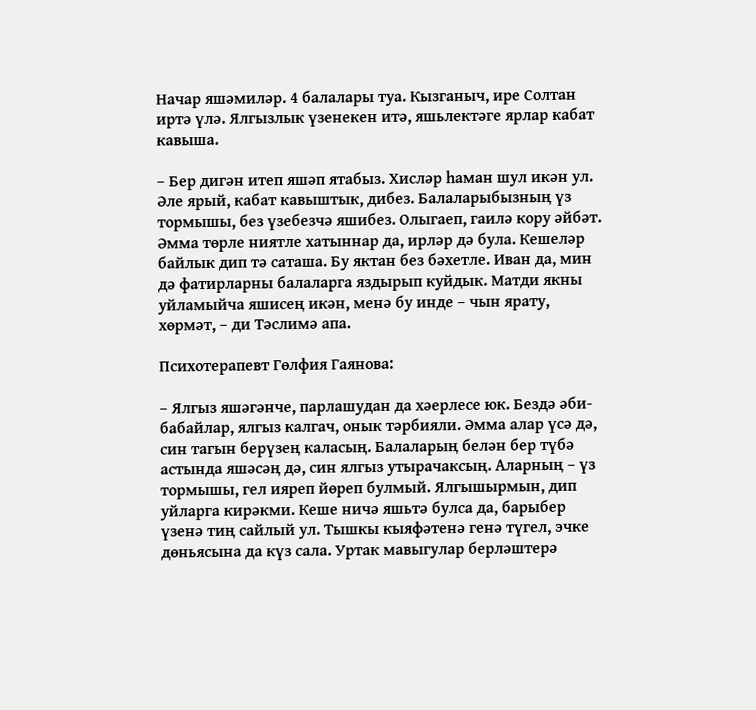Начар яшәмиләр. 4 балалары туа. Кызганыч, ире Солтан иртә үлә. Ялгызлык үзенекен итә, яшьлектәге ярлар кабат кавыша.

– Бер дигән итеп яшәп ятабыз. Хисләр һаман шул икән ул. Әле ярый, кабат кавыштык, дибез. Балаларыбызның үз тормышы, без үзебезчә яшибез. Олыгаеп, гаилә кору әйбәт. Әмма төрле ниятле хатыннар да, ирләр дә була. Кешеләр байлык дип тә саташа. Бу яктан без бәхетле. Иван да, мин дә фатирларны балаларга яздырып куйдык. Матди якны уйламыйча яшисең икән, менә бу инде – чын ярату, хөрмәт, – ди Тәслимә апа.

Психотерапевт Гөлфия Гаянова:

– Ялгыз яшәгәнче, парлашудан да хәерлесе юк. Бездә әби-бабайлар, ялгыз калгач, онык тәрбияли. Әмма алар үсә дә, син тагын берүзең каласың. Балаларың белән бер түбә астында яшәсәң дә, син ялгыз утырачаксың. Аларның – үз тормышы, гел ияреп йөреп булмый. Ялгышырмын, дип уйларга кирәкми. Кеше ничә яшьтә булса да, барыбер үзенә тиң сайлый ул. Тышкы кыяфәтенә генә түгел, эчке дөньясына да күз сала. Уртак мавыгулар берләштерә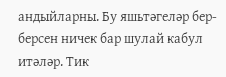андыйларны. Бу яшьтәгеләр бер-берсен ничек бар шулай кабул итәләр. Тик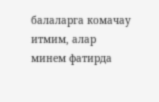балаларга комачау итмим, алар минем фатирда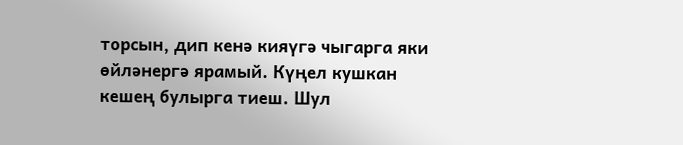торсын, дип кенә кияүгә чыгарга яки өйләнергә ярамый. Күңел кушкан кешең булырга тиеш. Шул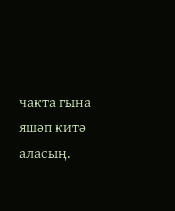чакта гына яшәп китә аласың.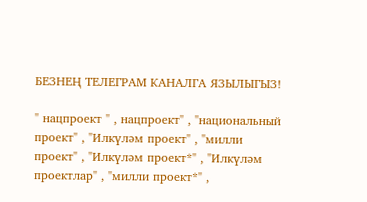БЕЗНЕҢ ТЕЛЕГРАМ КАНАЛГА ЯЗЫЛЫГЫЗ!

" нацпроект " , нацпроект" , "национальный проект" , "Илкүләм проект" , "милли проект" , "Илкүләм проект*" , "Илкүләм проектлар" , "милли проект*" ,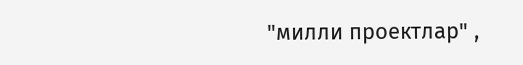"милли проектлар" ,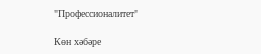"Профессионалитет"

Көн хәбәре